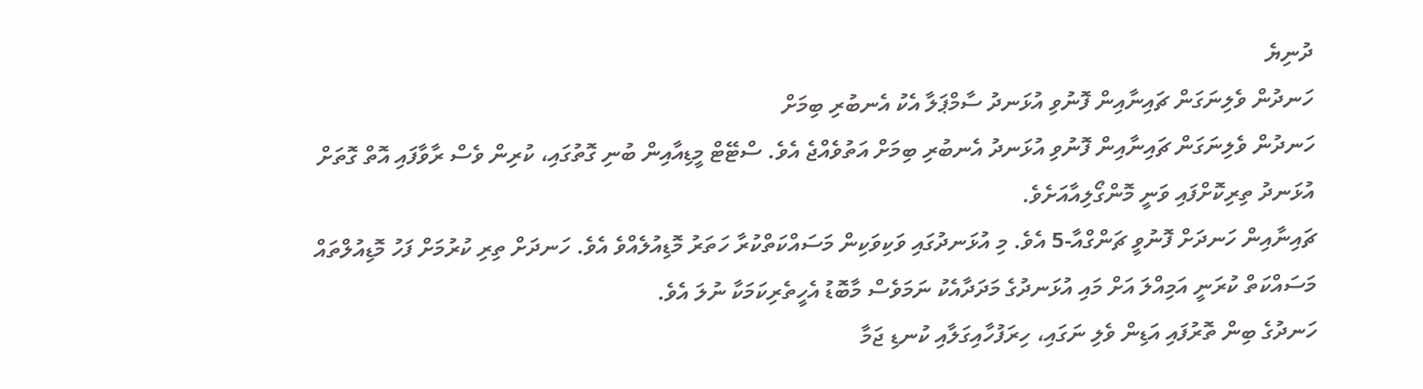ދުނިޔެ
ހަނދުން ވެލިނަގަން ޗައިނާއިން ފޮނުވި އުޅަނދު ސާމްޕަލާ އެކު އެނބުރި ބިމަށް
ހަނދުން ވެލިނަގަން ޗައިނާއިން ފޮނުވި އުޅަނދު އެނބުރި ބިމަށް އަތުވެއްޖެ އެވެ. ސްޓޭޓް މީޑިއާއިން ބުނި ގޮތުގައި، ކުރިން ވެސް ރާވާފައި އޮތް ގޮތަށް އުޅަނދު ތިރިކޮށްފައި ވަނީ މޮންގޯލިއާއަށެވެ.
ޗައިނާއިން ހަނދަށް ފޮނުވީ ޗަންގްއާ-5 އެވެ. މި އުޅަނދުގައި ވަކިވަކިން މަސައްކަތްކުރާ ހަތަރު މޮޑިއުލެއްވެ އެވެ. ހަނދަށް ތިރި ކުރުމަށް ފަހު މޮޑިއުލްތައް މަސައްކަތް ކުރަނީ އަމިއްލަ އަށް މައި އުޅަނދުގެ މަދަދާއެކު ނަމަވެސް މާބޮޑު އެހީތެރިކަމަކާ ނުލަ އެވެ.
ހަނދުގެ ބިން ތޮރުފައި އަޑިން ވެލި ނަގައި، ހިރަފުހާއިގަލާއި ކުނޑި ޖަމާ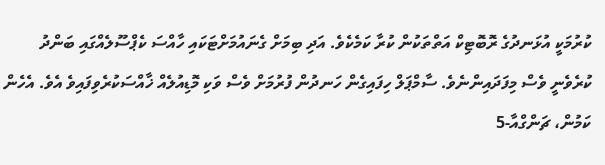ކުރުމަކީ އުޅަނދުގެ ރޮބޮޓިކް އަތްތަކުން ކުރާ ކަމެކެވެ. އަދި ބިމަށް ގެނައުމަށްޓަކައި ހާއްސަ ކެޕްސޫލެއްގައި ބަންދު ކުރެވެނީ ވެސް މިފަދައިންނެވެ. ސާމްޕަލް ހިފައިގެން ހަނދުން ފުރުމަށް ވެސް ވަކި މޮޑިއުލެއް ޚާއްސަކުރެވިފައިވެ އެވެ. އެހެން ކަމުން، ޗަންގްއާ-5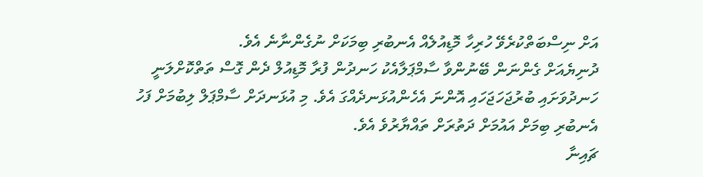އަށް ނިސްބަތްކުރެވޭ ހުރިހާ މޮޑިއުލެއް އެނބުރި ބިމަކަށް ނުގެންނާނެ އެވެ.
ދުނިޔެއަށް ގެންނަން ބޭނުންވާ ސާމްޕަލާއެކު ހަނދުން ފުރާ މޮޑިއުލް ދެން ގޮސް ތަތްކޮށްލަނީ ހަނދުވަށައި ބުރުޖަހަޖަހައި އޮންނަ އެހެންއުޅަނދެއްގަ އެވެ. މި އުޅަނދަށް ސާމްޕަލް ލިބުމަށް ފަހު އެނބުރި ބިމަށް އައުމަށް ދަތުރަށް ތައްޔާރުވެ އެވެ.
ޗައިނާ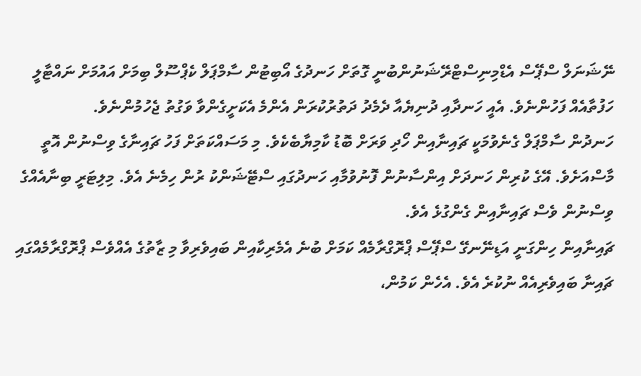ނޭޝަނަލް ސްޕޭސް އެޑްމިނިސްޓްރޭޝަނުންބުނީ ގޮތަށް ހަނދުގެ އޯބިޓުން ސާމްޕަލް ކެޕްސޫލް ބިމަށް އައުމަށް ނައްޓާލީ ހަފުތާއެއް ފަހުންނެވެ. އެއީ ހަނދާއި ދުނިޔެއާ ދެމެދު ދަތުރުކުރަން އެންމެ އެކަށީގެންވާ ވަގުތު ޖެހުމުންނެވެ.
ހަނދުން ސާމްޕަލް ގެނެވުމަކީ ޗައިނާއިން ހޯދި ވަރަށް ބޮޑު ކާމިޔާބެކެވެ. މި މަސައްކަތަށް ފަހު ޗައިނާގެ ވިސްނުން އޮތީ މާސްއަށެވެ. އޭގެ ކުރިން ހަނދަށް އިންސާނުން ފޮނުވުމާއި ހަނދުގައި ސްޓޭޝަންކު ރުން ހިމެނެ އެވެ. މިލިޓަރީ ބިނާއެއްގެ ވިސްނުން ވެސް ޗައިނާއިން ގެންގުޅެ އެވެ.
ޗައިނާއިން ހިންގަނީ އަޑިނޭނގޭ ސްޕޭސް ޕްރޮގްރާމެއް ކަމަށް ބުނެ އެމެރިކާއިން ބައިވެރިވާ މި ޒާތުގެ އެއްވެސް ޕްރޮގްރާމެއްގައި ޗައިނާ ބައިވެރިއެއް ނުކުރެ އެވެ. އެހެން ކަމުން،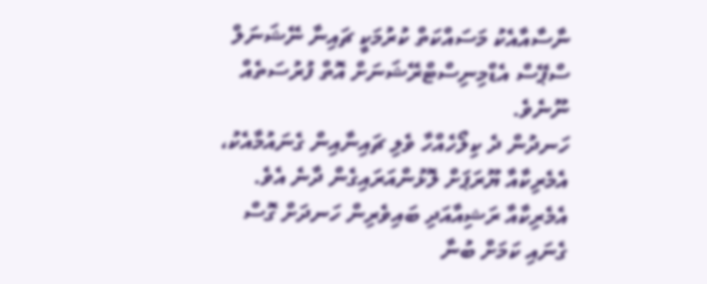ނާސާއާއެކު މަސައްކަތް ކުރުމަކީ ޗައިނާ ނޭޝަނަލް ސްޕޭސް އެޑްމިނިސްޓްރޭޝަނަށް އޮތް ފުރުސަތެއް ނޫނެވެ.
ހަނދުން ދެ ކިލޯހެއްހާ ވެލި ޗައިނާއިން ގެނައުމާއެކު، އެމެރިކާއާ ޔޫރަޕަށް ލޮޅުންއަރައިގެން ދާނެ އެވެ. އެމެރިކާއާ ރަޝިއާއަދި ބައިވެރިން ހަނދަށް ގޮސް ގެނައި ކަމަށް ބުނާ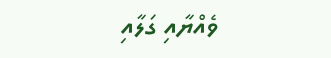ވެއްޔާއި ގަލާއި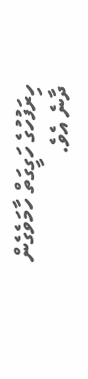ހިރަފުހުގެ ހަގީގަތް ހާމަވެގެން ދާނެ އެވެ.